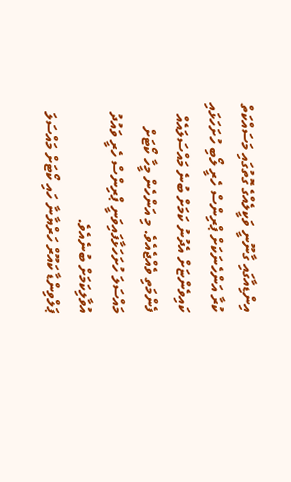އިންޑިއާގައި ގާނޫނީ ވަކީލެއްގެ ގޮތުގައި މަސައްކަތް ކުރާ އަންހެނަކަށް ޕްރިންސް ހެރީ ލޯބި ހުށަހަޅައި ކައިވެންޏަށް އެދުނު ކަމަށް ބުނެ މައްސަލައެއް ފެންމަތި ވެއްޖެއެވެ. މި އަންހެން މީހާ ކޯޓަށް މައްސަލަ ހުށަހަޅާފައިވަނީ ޕްރިންސް ހެރީ ވައުދު އުވާލިކަމަށް ބުނެއެވެ.
ޕަލްވިންޑާ ކައޫރް ހަރްޔާނާ ހައި ކޯޓަށް މައްސަލަ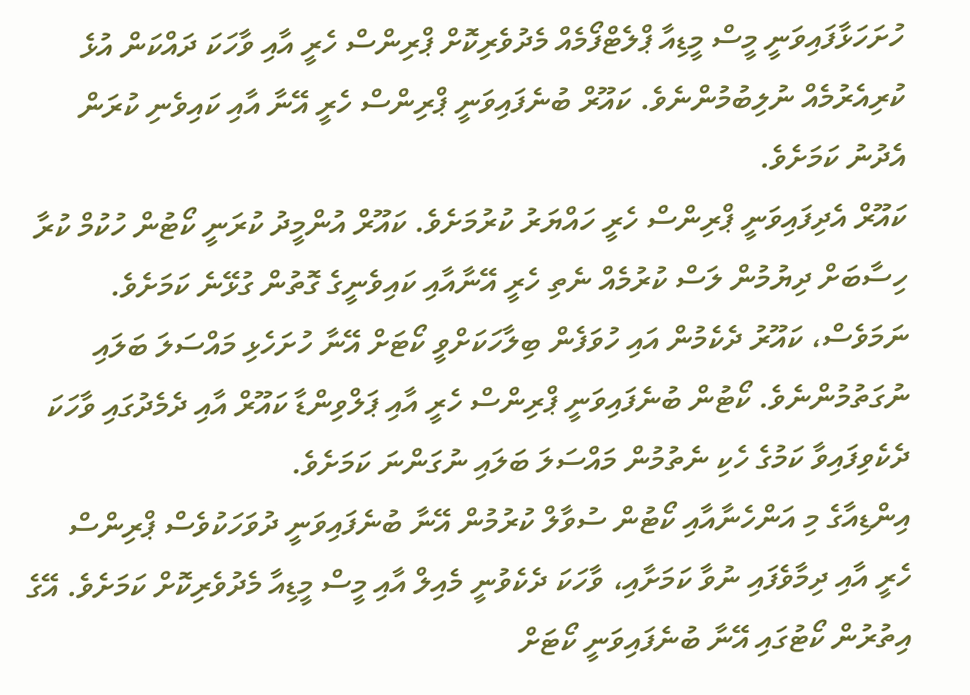ހުށަހަޅާފައިވަނީ މީސް މީޑިއާ ޕްލެޓްފޯމެއް މެދުވެރިކޮށް ޕްރިންސް ހެރީ އާއި ވާހަކަ ދައްކަން އުޅެ ކުރިއެރުމެއް ނުލިބުމުންނެވެ. ކައޫރް ބުނެފައިވަނީ ޕްރިންސް ހެރީ އޭނާ އާއި ކައިވެނި ކުރަން އެދުނު ކަމަށެވެ.
ކައޫރް އެދިފައިވަނީ ޕްރިންސް ހެރީ ހައްޔަރު ކުރުމަށެވެ. ކައޫރް އުންމީދު ކުރަނީ ކޯޓުން ހުކުމް ކުރާ ހިސާބަށް ދިޔުމުން ލަސް ކުރުމެއް ނެތި ހެރީ އޭނާއާއި ކައިވެނީގެ ގޮތުން ގުޅޭނެ ކަމަށެވެ.
ނަމަވެސް، ކައޫރު ދެކެމުން އައި ހުވަފެން ބިލާހަކަށްވީ ކޯޓަށް އޭނާ ހުށަހެޅި މައްސަލަ ބަލައި ނުގަތުމުންނެވެ. ކޯޓުން ބުނެފައިވަނީ ޕްރިންސް ހެރީ އާއި ޕަލްވިންޑާ ކައޫރް އާއި ދެމެދުގައި ވާހަކަ ދެކެވިފައިވާ ކަމުގެ ހެކި ނެތުމުން މައްސަލަ ބަލައި ނުގަންނަ ކަމަށެވެ.
އިންޑިއާގެ މި އަންހެނާއާއި ކޯޓުން ސުވާލް ކުރުމުން އޭނާ ބުނެފައިވަނީ ދުވަހަކުވެސް ޕްރިންސް ހެރީ އާއި ދިމާވެފައި ނުވާ ކަމަށާއި، ވާހަކަ ދެކެވުނީ މެއިލް އާއި މީސް މީޑިއާ މެދުވެރިކޮށް ކަމަށެވެ. އޭގެ އިތުރުން ކޯޓުގައި އޭނާ ބުނެފައިވަނީ ކޯޓަށް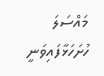މައްސަލަ ހުށަހަޅާފައިވަނީ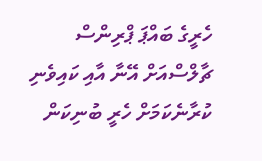ހެރީގެ ބައްޕަ ޕްރިންސް ޗާލްސްއަށް އޭނާ އާއި ކައިވެނި ކުރާނެކަމަށް ހެރީ ބުނިކަން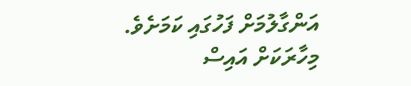އަންގާލުމަށް ފަހުގައި ކަމަށެވެ.
މިހާރަކަށް އައިސް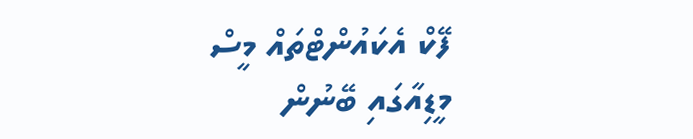ފޭކް އެކައުންޓްތައް މީސް މީޑިއާގައި ބޭނުން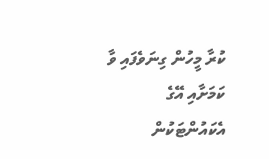ކުރާ މީހުން ގިނަވެފައި ވާ ކަމަށާއި އޭގެ އެކައުންޓަކުން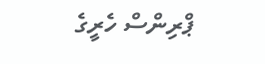ޕްރިންސް ހެރީގެ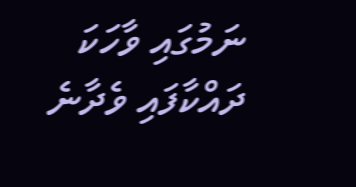ނަމުގައި ވާހަކަ ދައްކާފައި ވެދާނެ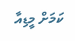ކަމަށް މީޑިއާ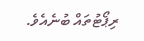ރިޕޯޓުތައް ބުނެއެވެ.